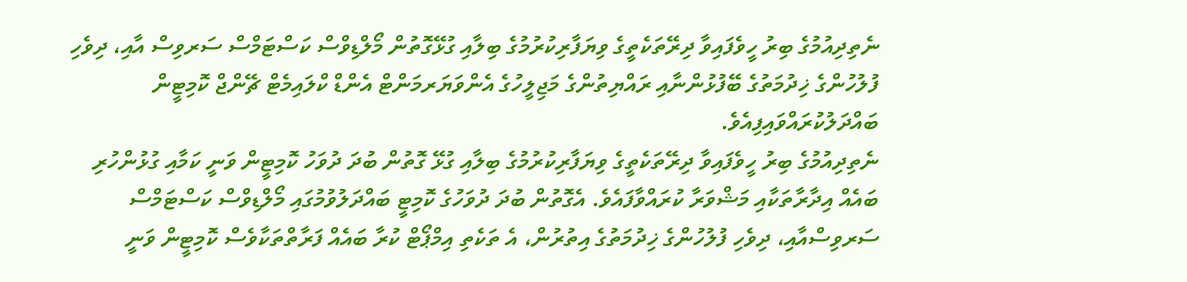ނެތިދިއުމުގެ ބިރު ހީވެފައިވާ ދިރޭތަކެތީގެ ވިޔަފާރިކުރުމުގެ ބިލާއި ގުޅޭގޮތުން މޯލްޑިވްސް ކަސްޓަމްސް ސަރވިސް އާއި، ދިވެހި ފުލުހުންގެ ޚިދުމަތުގެ ބޭފުޅުންނާއި ރައްޔިތުންގެ މަޖިލީހުގެ އެންވަޔަރމަންޓް އެންޑް ކްލައިމެޓް ޗޭންޖް ކޮމިޓީން ބައްދަލުކުރައްވައިފިއެވެ.
ނެތިދިއުމުގެ ބިރު ހީވެފައިވާ ދިރޭތަކެތީގެ ވިޔަފާރިކުރުމުގެ ބިލާއި ގުޅޭ ގޮތުން ބުދަ ދުވަހު ކޮމިޓީން ވަނީ ކަމާއި ގުޅުންހުރި ބައެއް އިދާރާތަކާއި މަޝްވަރާ ކުރައްވާފައެވެ. އެގޮތުން ބުދަ ދުވަހުގެ ކޮމިޓީ ބައްދަލުވުމުގައި މޯލްޑިވްސް ކަސްޓަމްސް ސަރވިސްއާއި، ދިވެހި ފުލުހުންގެ ޚިދުމަތުގެ އިތުރުން، އެ ތަކެތި އިމްޕޯޓް ކުރާ ބައެއް ފަރާތްތަކާވެސް ކޮމިޓީން ވަނީ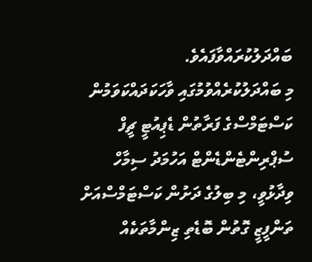ބައްދަލުކުރައްވާފައެވެ.
މި ބައްދަލުކުރެއްވުމުގައި ވާހަކަދައްކަވަމުން ކަސްޓަމްސްގެ ފަރާތުން ޑެޕިއުޓީ ޗީފް ސުޕްރިންޓެންޑެންޓް އަހުމަދު ސިމާހް ވިދާޅުވީ، މި ބިލުގެ ދަށުން ކަސްޓަމްސްއަށް ތަންފީޒީ ގޮތުން ބޮޑެތި ޒިންމާތަކެއް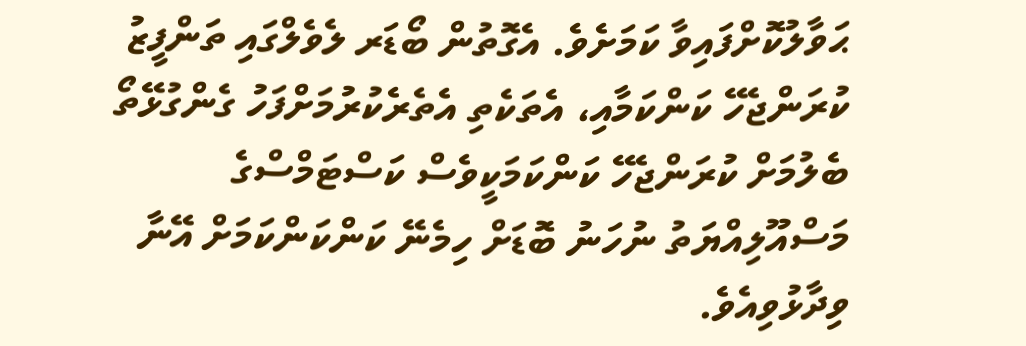ޙަވާލުކޮށްފައިވާ ކަމަށެވެ. އެގޮތުން ބޯޑަރ ލެވެލްގައި ތަންފީޒު ކުރަންޖެހޭ ކަންކަމާއި، އެތަކެތި އެތެރެކުރުމަށްފަހު ގެންގުޅޭތޯ ބެލުމަށް ކުރަންޖެހޭ ކަންކަމަކީވެސް ކަސްޓަމްސްގެ މަސްއޫލިއްޔަތު ނުހަނު ބޮޑަށް ހިމެނޭ ކަންކަންކަމަށް އޭނާ ވިދާޅުވިއެވެ.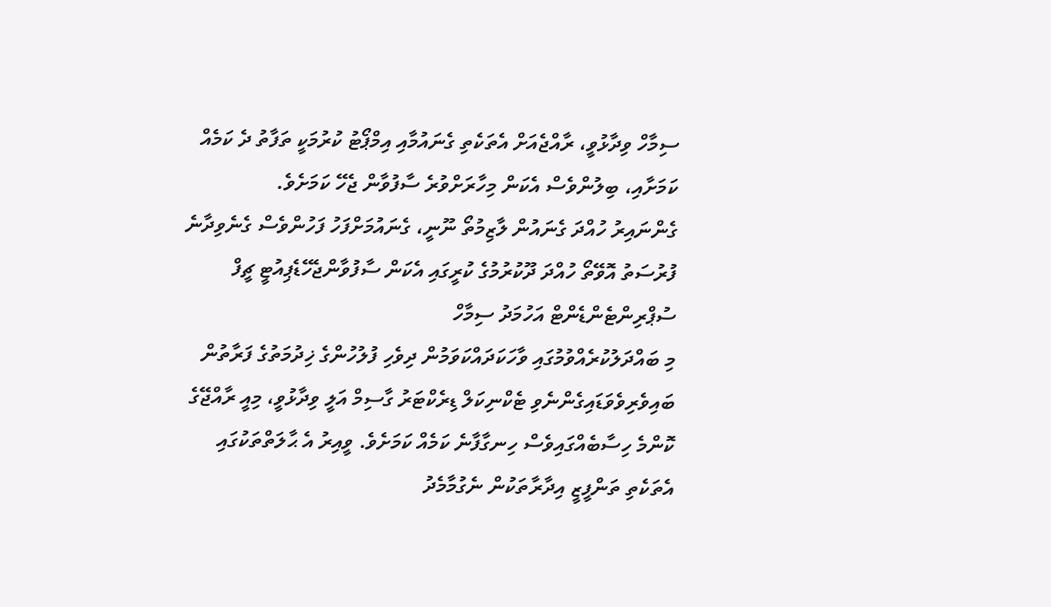ސިމާހް ވިދާޅުވީ، ރާއްޖެއަށް އެތަކެތި ގެނައުމާއި އިމްޕޯޓު ކުރުމަކީ ތަފާތު ދެ ކަމެއް ކަމަށާއި، ބިލުންވެސް އެކަން މިހާރަށްވުރެ ސާފުވާން ޖެހޭ ކަމަށެވެ.
ގެންނައިރު ހުއްދަ ގެނައުން ލާޒިމުތޯ ނޫނީ، ގެނައުމަށްފަހު ފަހުންވެސް ގެނެވިދާނެ ފުރުސަތު އޮވޭތޯ ހުއްދަ ދޫކުރުމުގެ ކުރީގައި އެކަން ސާފުވާންޖެހޭޑެޕިއުޓީ ޗީފް ސުޕްރިންޓެންޑެންޓް އަހުމަދު ސިމާހް
މި ބައްދަލުކުރެއްވުމުގައި ވާހަކަދައްކަވަމުން ދިވެހި ފުލުހުންގެ ޚިދުމަތުގެ ފަރާތުން ބައިވެރިވެވަޑައިގެންނެވި ޓެކްނިކަލް ޑިރެކްޓަރު ގާސިމް އަލީ ވިދާޅުވީ، މިއީ ރާއްޖޭގެ ކޮންމެ ހިސާބެއްގައިވެސް ހިނގާފާނެ ކަމެއް ކަމަށެވެ. ވީއިރު އެ ޙާލަތްތަކުގައި އެތަކެތި ތަންފީޒީ އިދާރާތަކުން ނެގުމާމެދު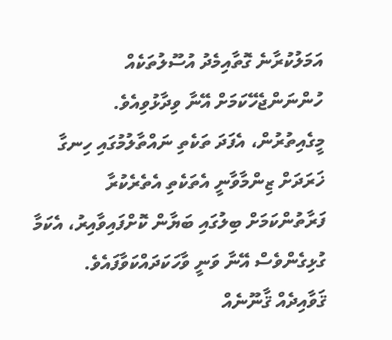އަމަލުކުރާނެ ގޮތާއިމެދު އުސޫލުތަކެއް ހުންނަންޖެހޭކަމަށް އޭނާ ވިދާޅުވިއެވެ.
މީގެއިތުރުން، އެފަދަ ތަކެތި ނައްތާލުމުގައި ހިނގާ ޚަރަދަށް ޒިންމާވާނީ އެތަކެތި އެތެރެކުރާ ފަރާތުންކަމަށް ބިލުގައި ބަޔާން ކޮށްފައިވާއިރު، އެކަމާ ގުޅިގެންވެސް އޭނާ ވަނީ ވާހަކަދައްކަވާފައެވެ.
ޤަވާއިދެއް ޤާނޫނެއް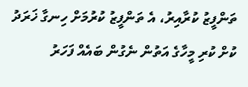ތަންފީޒު ކުރާއިރު، އެ ތަންފީޒު ކުރުމަށް ހިނގާ ޚަރަދު ކުށް ކުރި މީހާގެ އަތުން ނެގުން ބައެއް ފަހަރު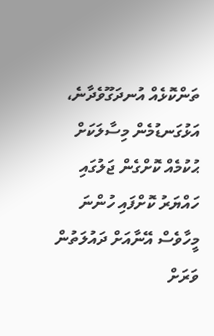ތަންކޮޅެއް އުނދަގޫވެދާނެ، އަޅުގަނޑުމެން މިސާލަކަށް ޙުކުމެއް ކޮށްގެން ޖަލުގައި ހައްޔަރު ކޮށްފައި ހުންނަ މީހާވެސް އޭނާއަށް ދައުލަތުން ވަރަށް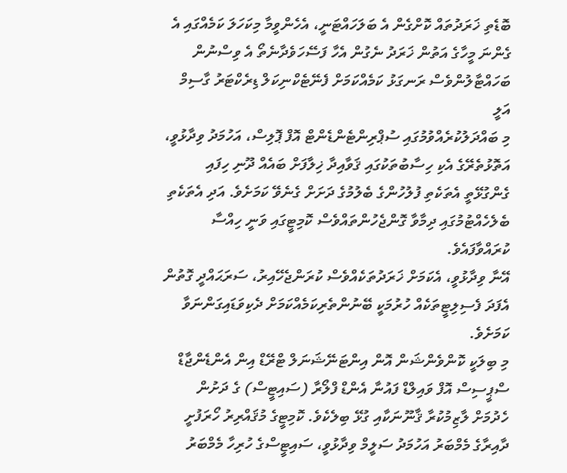ބޮޑެތި ޚަރަދުތައް ކޮށްގެން އެ ބަލަހައްޓަނީ، އެހެންވީމާ މިކަހަލަ ކަމެއްގައި އެ ގެންނަ މީހާގެ އަތުން ޚަރަދު ނެގުން އެހާ ފަސޭހަވެދާނެތޯ އެ ވިސްނުން ބަހައްޓާލުންވެސް ރަނގަޅު ކަމެއްކަމަށް ފެނޭޓެކްނިކަލް ޑިރެކްޓަރު ގާސިމް އަލީ
މި ބައްދަލުކުރެއްވުމުގައި ސުޕްރިންޓެންޑެންޓް އޮފް ޕޮލިސް، އަހުމަދު ވިދާޅުވީ، އަތޮޅުތެރޭގެ އެކި ހިސާބުތަކުގައި ޤަވާއިދާ ޚިލާފަށް ބައެއް ދޫނި ހިފައި ގެންގުޅޭތީ އެތަކެތި ފުލުހުންގެ ބެލުމުގެ ދަށަށް ގެނެވޭ ކަމަށެވެ. އަދި އެތަކެތި ބެލެހެއްޓުމުގައި ދިމާވާ ގޮންޖެހުންތައްވެސް ކޮމިޓީގައި ވަނީ ހިއްސާ ކުރައްވާފައެވެ.
އޭނާ ވިދާޅުވީ، އެކަމަށް ޚަރަދުތަކެއްވެސް ކުރަންޖެހޭއިރު، ސަރަޙައްދީ ގޮތުން އެފަދަ ފެސިލިޓީތަކެއް ހުރުމަކީ ބޭނުންތެރިކަމެއްކަމަށް ދެކިވަޑައިގަންނަވާ ކަމަށެވެ.
މި ބިލަކީ ކޮންވެންޝަން އޮން އިންޓަނޭޝަނަލް ޓްރޭޑް އިން އެންޑެންޖާޑް ސްޕީސިސް އޮފް ވައިލްޑް ފައުނާ އެންޑް ފްލޯރާ (ސައިޓީސް) ގެ ދަށުން ހެދުމަށް ލާޒިމުކުރާ ޤާނޫނަކާއި ގުޅޭ ބިލެކެވެ. ކޮމިޓީގެ މުޤައްރިރު ހޯރަފުށީ ދާއިރާގެ މެމްބަރު އަހުމަދު ސަލީމް ވިދާޅުވީ، ސައިޓީސްގެ ހުރިހާ މެމްބަރު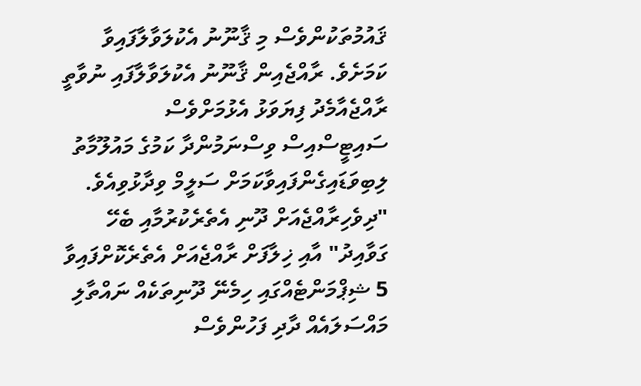ޤައުމުތަކުންވެސް މި ޤާނޫނު އެކުލަވާލާފައިވާ ކަމަށެވެ. ރާއްޖެއިން ޤާނޫނު އެކުލަވާލާފައި ނުވާތީ ރާއްޖެއާމެދު ފިޔަވަޅު އެޅުމަށްވެސް ސައިޓީސްއިސް ވިސްނަމުންދާ ކަމުގެ މައުލޫމާތު ލިބިވަޑައިގެންފައިވާކަމަށް ސަލީމް ވިދާޅުވިއެވެ.
"ދިވެހިރާއްޖެއަށް ދޫނި އެތެރެކުރުމާއި ބެހޭ ގަވާއިދު" އާއި ޚިލާފަށް ރާއްޖެއަށް އެތެރެކޮށްފައިވާ 5 ޝިޕްމަންޓެއްގައި ހިމެނޭ ދޫނިތަކެއް ނައްތާލި މައްސަލައެއް ދާދި ފަހުންވެސް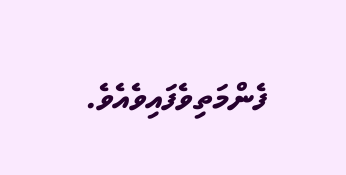ފެންމަތިވެފައިވެއެވެ.